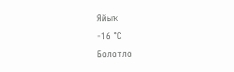Яйыҡ
-16 °С
Болотло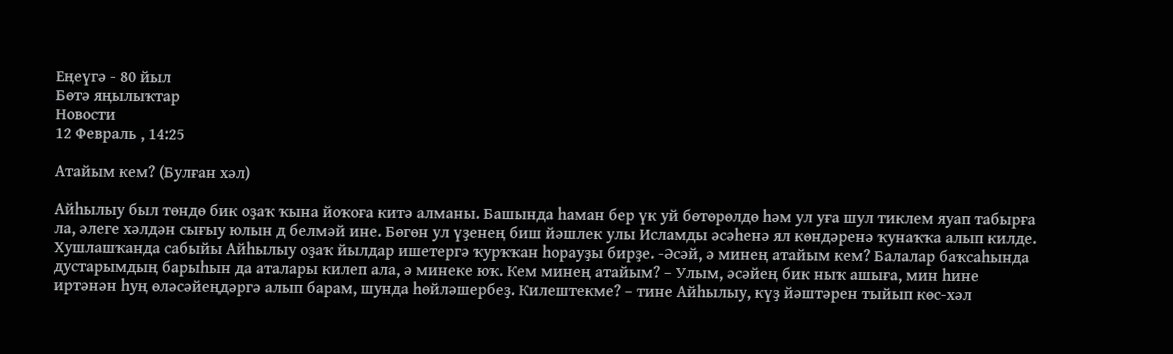Еңеүгә - 80 йыл
Бөтә яңылыҡтар
Новости
12 Февраль , 14:25

Атайым кем? (Булған хәл)

Айһылыу был төндө бик оҙаҡ ҡына йоҡоға китә алманы. Башында һаман бер үк уй бөтөрөлдө һәм ул уға шул тиклем яуап табырға ла, әлеге хәлдән сығыу юлын д белмәй ине. Бөгөн ул үҙенең биш йәшлек улы Исламды әсәһенә ял көндәренә ҡунаҡҡа алып килде. Хушлашҡанда сабыйы Айһылыу оҙаҡ йылдар ишетергә ҡурҡҡан һорауҙы бирҙе. -Әсәй, ә минең атайым кем? Балалар баҡсаһында дустарымдың барыһын да аталары килеп ала, ә минеке юҡ. Кем минең атайым? – Улым, әсәйең бик ныҡ ашыға, мин һине иртәнән һуң өләсәйеңдәргә алып барам, шунда һөйләшербеҙ. Килештекме? – тине Айһылыу, күҙ йәштәрен тыйып көс-хәл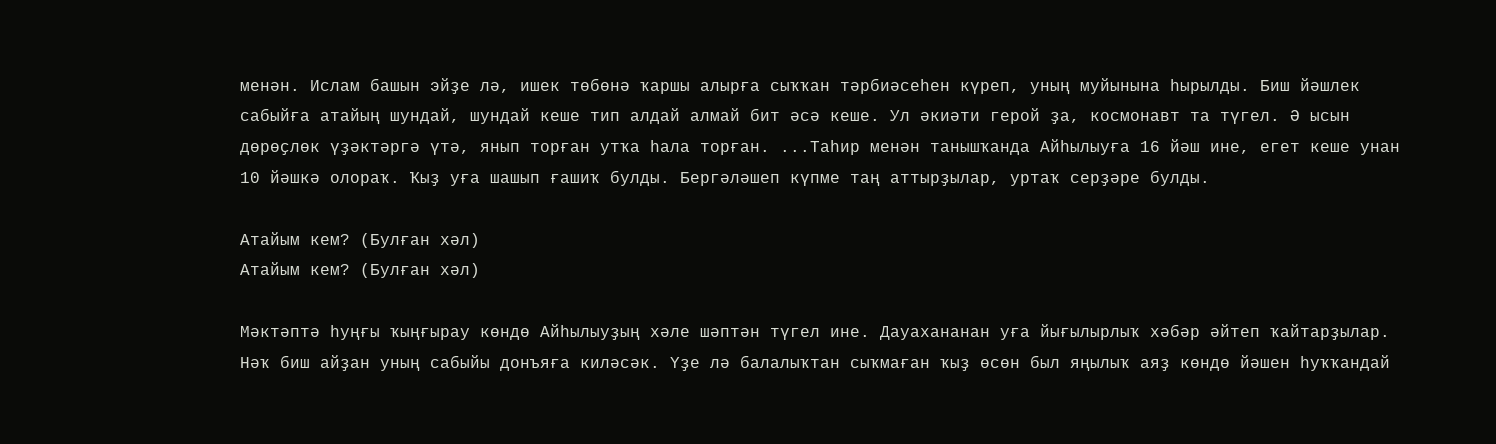менән. Ислам башын эйҙе лә, ишек төбөнә ҡаршы алырға сыҡҡан тәрбиәсеһен күреп, уның муйынына һырылды. Биш йәшлек сабыйға атайың шундай, шундай кеше тип алдай алмай бит әсә кеше. Ул әкиәти герой ҙа, космонавт та түгел. Ә ысын дөрөҫлөк үҙәктәргә үтә, янып торған утҡа һала торған. ...Таһир менән танышҡанда Айһылыуға 16 йәш ине, егет кеше унан 10 йәшкә олораҡ. Ҡыҙ уға шашып ғашиҡ булды. Бергәләшеп күпме таң аттырҙылар, уртаҡ серҙәре булды.

Атайым кем? (Булған хәл)
Атайым кем? (Булған хәл)

Мәктәптә һуңғы ҡыңғырау көндө Айһылыуҙың хәле шәптән түгел ине. Дауахананан уға йығылырлыҡ хәбәр әйтеп ҡайтарҙылар. Нәҡ биш айҙан уның сабыйы донъяға киләсәк. Үҙе лә балалыҡтан сыҡмаған ҡыҙ өсөн был яңылыҡ аяҙ көндө йәшен һуҡҡандай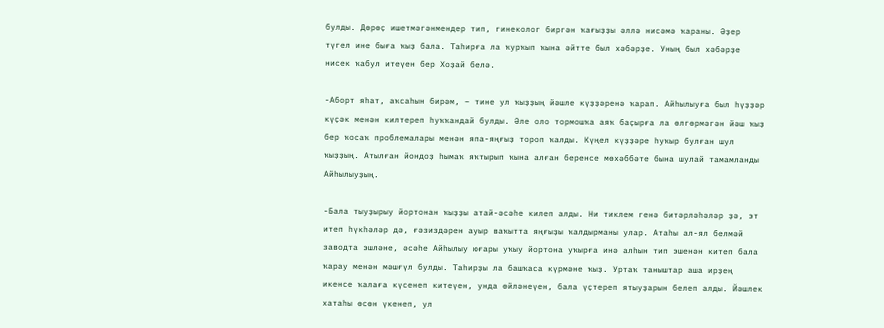булды. Дөрөҫ ишетмәгәнмендер тип, гинеколог биргән ҡағыҙҙы әллә нисәмә ҡараны. Әҙер түгел ине быға ҡыҙ бала. Таһирға ла ҡурҡып ҡына әйтте был хәбәрҙе. Уның был хәбәрҙе нисек ҡабул итеүен бер Хоҙай белә.

-Аборт яһат, аҡсаһын бирәм, – тине ул ҡыҙҙың йәшле күҙҙәренә ҡарап. Айһылыуға был һүҙҙәр күҫәк менән килтереп һуҡҡандай булды. Әле оло тормошҡа аяҡ баҫырға ла өлгөрмәгән йәш ҡыҙ бер ҡосаҡ проблемалары менән япа-яңғыҙ тороп ҡалды. Күңел күҙҙәре һуҡыр булған шул ҡыҙҙың. Атылған йондоҙ һымаҡ яҡтырып ҡына алған беренсе мөхәббәте бына шулай тамамланды Айһылыуҙың.

-Бала тыуҙырыу йортонан ҡыҙҙы атай-әсәһе килеп алды. Ни тиклем генә битәрләһәләр ҙә, эт итеп һүкһәләр дә, ғәзиздәрен ауыр ваҡытта яңғыҙы ҡалдырманы улар. Атаһы ал-ял белмәй заводта эшләне, әсәһе Айһылыу юғары уҡыу йортона уҡырға инә алһын тип эшенән китеп бала ҡарау менән мәшғүл булды. Таһирҙы ла башҡаса күрмәне ҡыҙ. Уртаҡ таныштар аша ирҙең икенсе ҡалаға күсенеп китеүен, унда өйләнеүен, бала үҫтереп ятыуҙарын белеп алды. Йәшлек хатаһы өсөн үкенеп, ул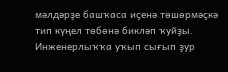мәлдәрҙе башҡаса иҫенә төшөрмәҫкә тип күңел төбөнә бикләп ҡуйҙы. Инженерлыҡҡа уҡып сығып ҙур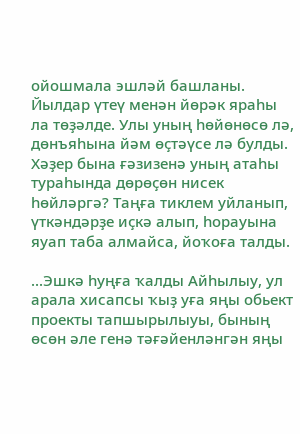ойошмала эшләй башланы. Йылдар үтеү менән йөрәк яраһы ла төҙәлде. Улы уның һөйөнөсө лә, дөнъяһына йәм өҫтәүсе лә булды. Хәҙер бына ғәзизенә уның атаһы тураһында дөрөҫөн нисек һөйләргә? Таңға тиклем уйланып, үткәндәрҙе иҫкә алып, һорауына яуап таба алмайса, йоҡоға талды.

...Эшкә һуңға ҡалды Айһылыу, ул арала хисапсы ҡыҙ уға яңы обьект проекты тапшырылыуы, бының өсөн әле генә тәғәйенләнгән яңы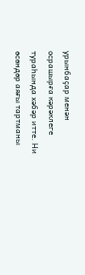урынбаҫар менән осрашырға кәрәклеге тураһында хәбәр итте. Ни өсөндөр аяғы тартманы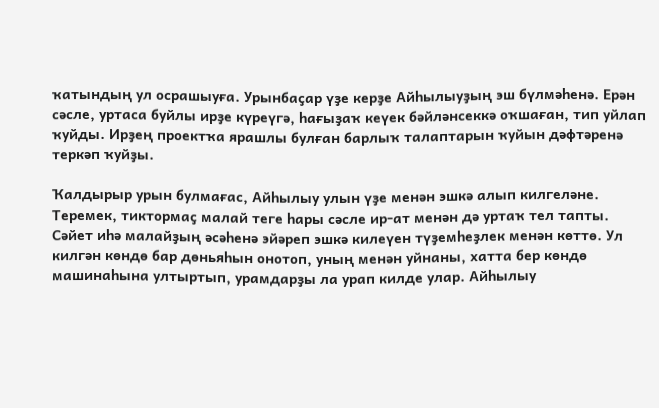ҡатындың ул осрашыуға. Урынбаҫар үҙе керҙе Айһылыуҙың эш бүлмәһенә. Ерән сәсле, уртаса буйлы ирҙе күреүгә, һағыҙаҡ кеүек бәйләнсеккә оҡшаған, тип уйлап ҡуйды. Ирҙең проектҡа ярашлы булған барлыҡ талаптарын ҡуйын дәфтәренә теркәп ҡуйҙы.

Ҡалдырыр урын булмағас, Айһылыу улын үҙе менән эшкә алып килгеләне. Теремек, тиктормаҫ малай теге һары сәсле ир-ат менән дә уртаҡ тел тапты. Сәйет иһә малайҙың әсәһенә эйәреп эшкә килеүен түҙемһеҙлек менән көттө. Ул килгән көндө бар дөньяһын онотоп, уның менән уйнаны, хатта бер көндө машинаһына ултыртып, урамдарҙы ла урап килде улар. Айһылыу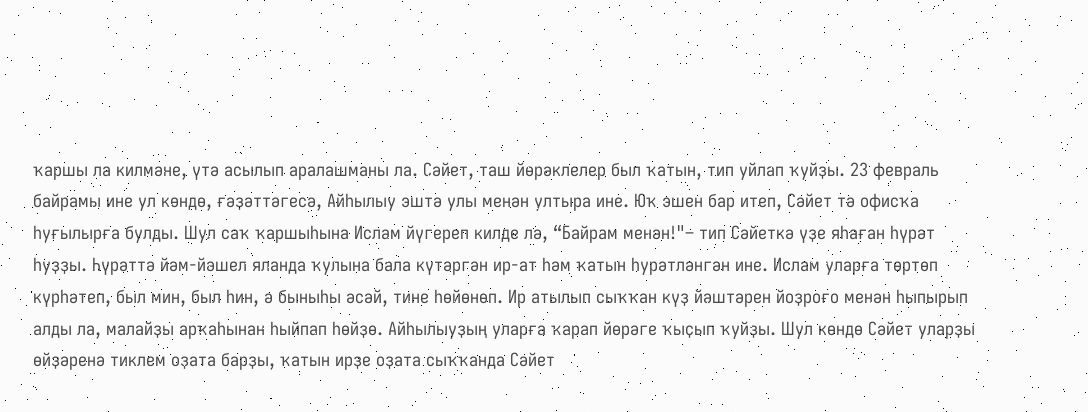ҡаршы ла килмәне, үтә асылып аралашманы ла. Сәйет, таш йөрәклелер был ҡатын, тип уйлап ҡуйҙы. 23 февраль байрамы ине ул көндө, ғәҙәттәгесә, Айһылыу эштә улы менән ултыра ине. Юҡ эшен бар итеп, Сәйет тә офисҡа һуғылырға булды. Шул саҡ ҡаршыһына Ислам йүгереп килде лә, “Байрам менән!"– тип Сәйеткә үҙе яһаған һүрәт һуҙҙы. Һүрәттә йәм-йәшел яланда ҡулына бала күтәргән ир-ат һәм ҡатын һурәтләнгән ине. Ислам уларға төртөп күрһәтеп, был мин, был һин, ә быныһы әсәй, тине һөйөнөп. Ир атылып сыҡҡан күҙ йәштәрен йоҙроғо менән һыпырып алды ла, малайҙы арҡаһынан һыйпап һөйҙө. Айһылыуҙың уларға ҡарап йөрәге ҡыҫып ҡуйҙы. Шул көндө Сәйет уларҙы өйҙәренә тиклем оҙата барҙы, ҡатын ирҙе оҙата сыҡҡанда Сәйет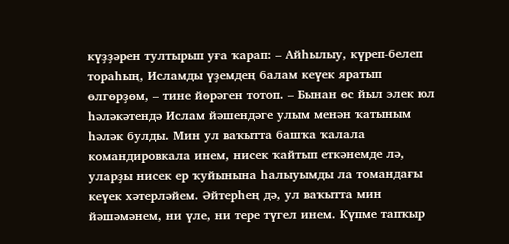күҙҙәрен тултырып уға ҡарап: – Айһылыу, күреп-белеп тораһың, Исламды үҙемдең балам кеүек яратып өлгөрҙөм, – тине йөрәген тотоп. – Бынан өс йыл элек юл һәләкәтендә Ислам йәшендәге улым менән ҡатыным һәләк булды. Мин ул ваҡытта башҡа ҡалала командировкала инем, нисек ҡайтып еткәнемде лә, уларҙы нисек ер ҡуйынына һалыуымды ла томандағы кеүек хәтерләйем. Әйтерһең дә, ул ваҡытта мин йәшәмәнем, ни үле, ни тере түгел инем. Күпме тапҡыр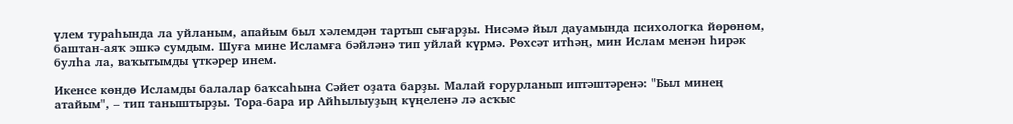үлем тураһында ла уйланым, апайым был хәлемдән тартып сығарҙы. Нисәмә йыл дауамында психологка йөрөнөм, баштан-аяҡ эшкә сумдым. Шуға мине Исламға бәйләнә тип уйлай күрмә. Рөхсәт итһәң, мин Ислам менән һирәк булһа ла, ваҡытымды үткәрер инем.

Икенсе көндө Исламды балалар баҡсаһына Сәйет оҙата барҙы. Малай ғорурланып иптәштәренә: "Был минең атайым", – тип таныштырҙы. Тора-бара ир Айһылыуҙың күңеленә лә асҡыс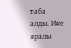таба алды. Ике яралы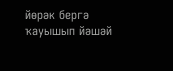йөрәк бергә ҡауышып йәшәй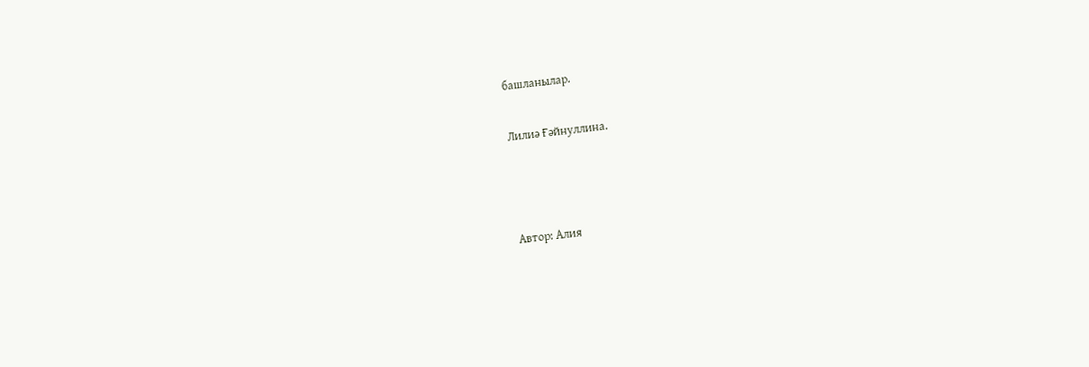башланылар.

Лилиә Ғәйнуллина.



Автор: Алия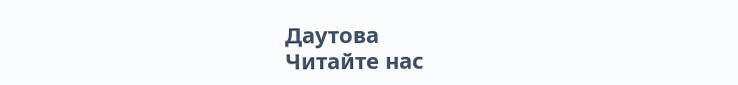Даутова
Читайте нас